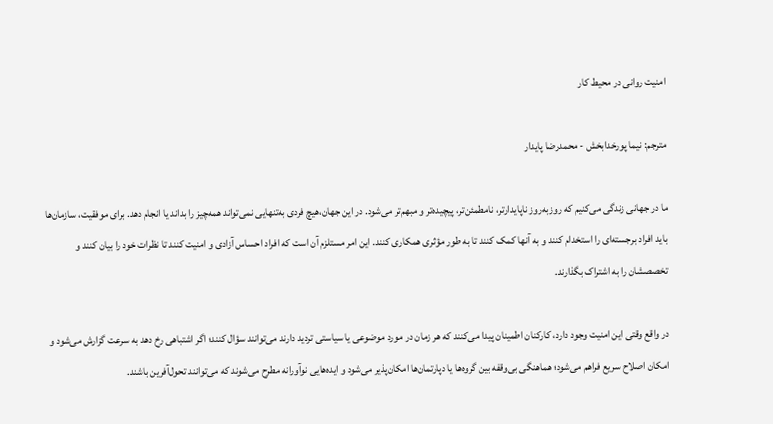امنیت روانی در محیط کار

مترجم: نیما پورخدابخش - محمدرضا پایدار

ما در جهانی زندگی می‌کنیم که روزبه‌روز ناپایدارتر، نامطمئن‌تر، پیچیده‌تر و مبهم‌تر می‌شود. در این جهان،هیچ فردی به‌تنهایی نمی‌تواند همه‌چیز را بداند یا انجام دهد. برای موفقیت، سازمان‌ها باید افراد برجسته‌ای را استخدام کنند و به آنها کمک کنند تا به‌ طور مؤثری همکاری کنند. این امر مستلزم آن است که افراد احساس آزادی و امنیت کنند تا نظرات خود را بیان کنند و تخصصشان را به اشتراک بگذارند.

در واقع وقتی این امنیت وجود دارد، کارکنان اطمینان پیدا می‌کنند که هر زمان در مورد موضوعی یا سیاستی تردید دارند می‌توانند سؤال کنند؛ اگر اشتباهی رخ دهد به سرعت گزارش می‌شود و امکان اصلاح سریع فراهم می‌شود؛ هماهنگی بی‌وقفه بین گروه‌ها یا دپارتمان‌ها امکان‌پذیر می‌شود و ایده‌هایی نوآورانه مطرح می‌شوند که می‌توانند تحول‌آفرین باشند.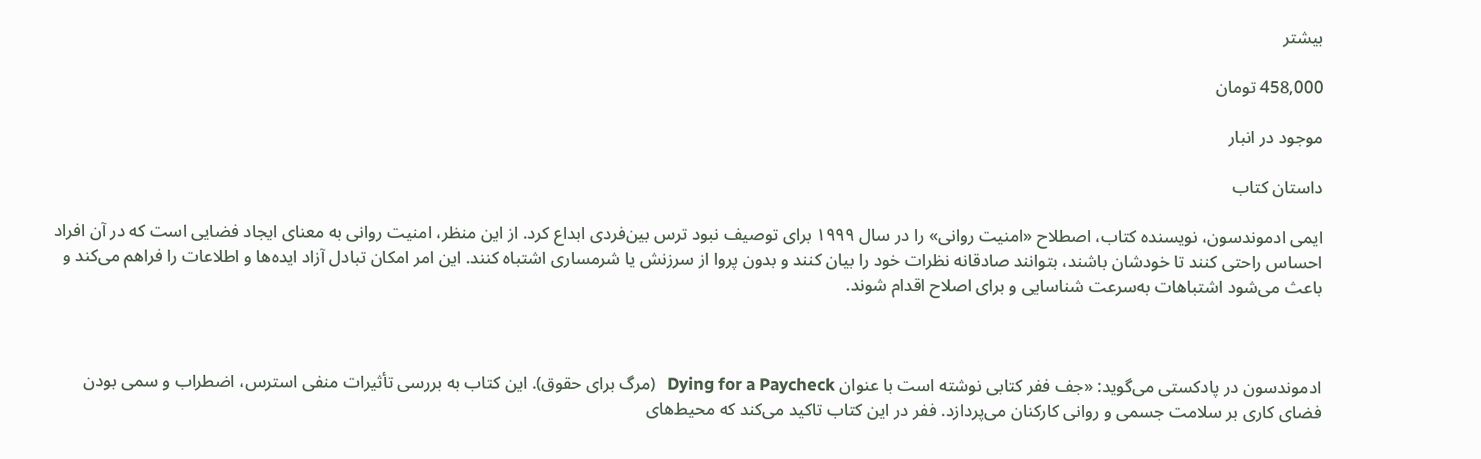بیشتر

458,000 تومان

موجود در انبار

داستان کتاب

ایمی ادموندسون، نویسنده کتاب، اصطلاح «امنیت روانی» را در سال ۱۹۹۹ برای توصیف نبود ترس بین‌فردی ابداع کرد. از این منظر، امنیت روانی به معنای ایجاد فضایی است که در آن افراد احساس راحتی کنند تا خودشان باشند، بتوانند صادقانه نظرات خود را بیان کنند و بدون پروا از سرزنش یا شرمساری اشتباه کنند. این امر امکان تبادل آزاد ایده‌ها و اطلاعات را فراهم می‌کند و باعث می‌شود اشتباهات به‌سرعت شناسایی و برای اصلاح اقدام شوند.



ادموندسون در پادکستی می‌گوید: «جف ففر کتابی نوشته است با عنوان Dying for a Paycheck   (مرگ برای حقوق). این کتاب به بررسی تأثیرات منفی استرس، اضطراب و سمی بودن فضای کاری بر سلامت جسمی و روانی کارکنان می‌پردازد. ففر در این کتاب تاکید می‌کند که محیط‌های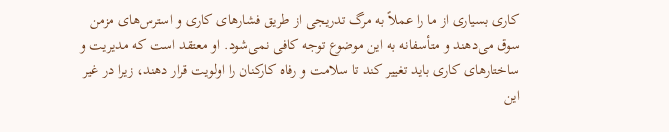کاری بسیاری از ما را عملاً به مرگ تدریجی از طریق فشارهای کاری و استرس‌های مزمن سوق می‌دهند و متأسفانه به این موضوع توجه کافی نمی‌شود. او معتقد است که مدیریت و ساختارهای کاری باید تغییر کند تا سلامت و رفاه کارکنان را اولویت قرار دهند، زیرا در غیر این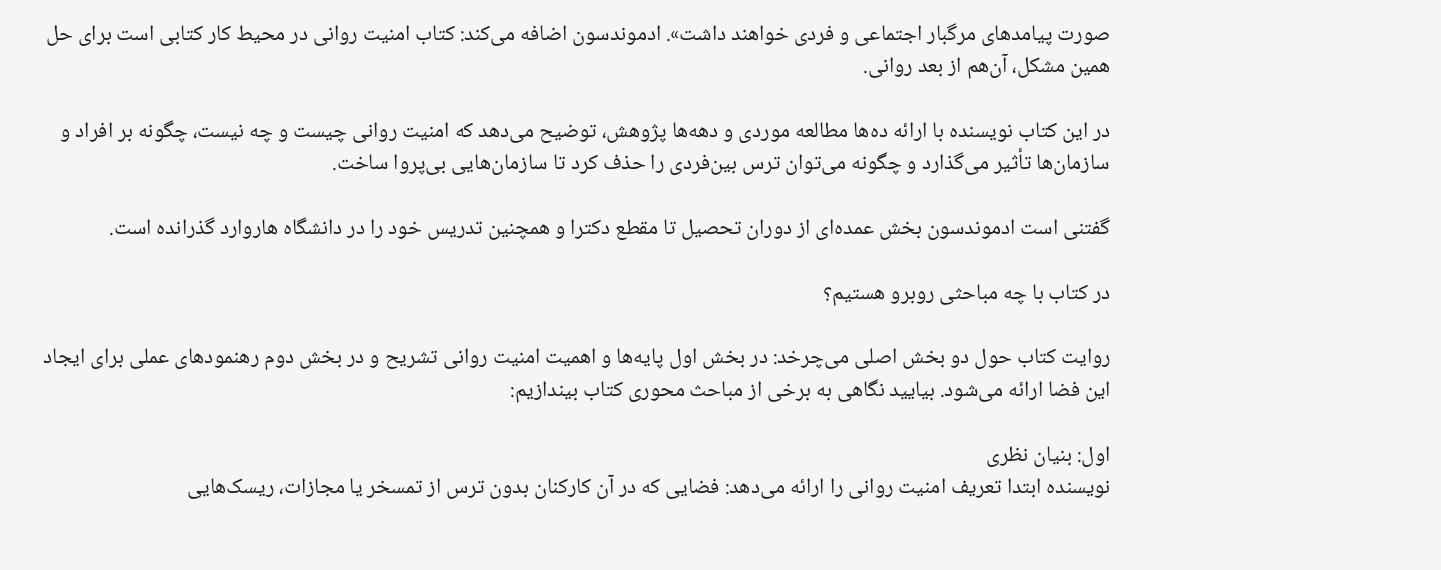صورت پیامدهای مرگبار اجتماعی و فردی خواهند داشت». ادموندسون اضافه می‌کند: کتاب امنیت روانی در محیط کار کتابی است برای حل همین مشکل، آن‌هم از بعد روانی.

در این کتاب نویسنده با ارائه ده‌ها مطالعه موردی و دهه‌ها پژوهش، توضیح می‌دهد که امنیت روانی چیست و چه نیست، چگونه بر افراد و سازمان‌ها تأثیر می‌گذارد و چگونه می‌توان ترس بین‌فردی را حذف کرد تا سازمان‌هایی بی‌پروا ساخت.

گفتنی است ادموندسون بخش عمده‌ای از دوران تحصیل تا مقطع دکترا و همچنین تدریس خود را در دانشگاه هاروارد گذرانده است.

در کتاب با چه مباحثی روبرو هستیم؟

روایت کتاب حول دو بخش اصلی می‌چرخد: در بخش اول پایه‌ها و اهمیت امنیت روانی تشریح و در بخش دوم رهنمودهای عملی برای ایجاد این فضا ارائه می‌شود. بیایید نگاهی به برخی از مباحث محوری کتاب بیندازیم:

اول: بنیان نظری
نویسنده ابتدا تعریف امنیت روانی را ارائه می‌دهد: فضایی که در آن کارکنان بدون ترس از تمسخر یا مجازات، ریسک‌هایی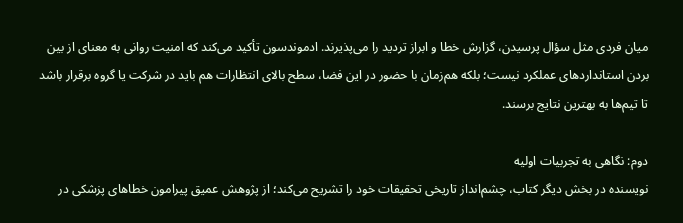میان فردی مثل سؤال پرسیدن، گزارش خطا و ابراز تردید را می‌پذیرند. ادموندسون تأکید می‌کند که امنیت روانی به معنای از بین بردن استانداردهای عملکرد نیست؛ بلکه هم‌زمان با حضور در این فضا، سطح بالای انتظارات هم باید در شرکت یا گروه برقرار باشد تا تیم‌ها به بهترین نتایج برسند.

دوم: نگاهی به تجربیات اولیه
نویسنده در بخش دیگر کتاب، چشم‌انداز تاریخی تحقیقات خود را تشریح می‌کند؛ از پژوهش عمیق پیرامون خطاهای پزشکی در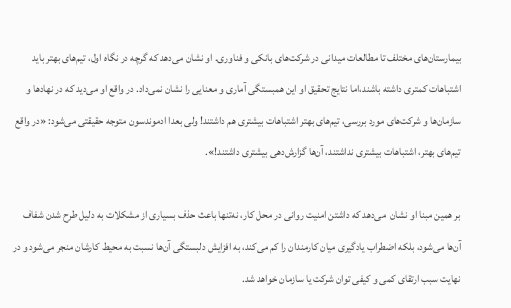بیمارستان‌های مختلف تا مطالعات میدانی در شرکت‌های بانکی و فناوری. او نشان می‌دهد که گرچه در نگاه اول، تیم‌های بهتر باید اشتباهات کمتری داشته باشند،‌اما نتایج تحقیق او این همبستگی آماری و معنایی را نشان نمی‌داد. در واقع او می‌دید که در نهادها و سازمان‌ها و شرکت‌های مورد بررسی، تیم‌های بهتر اشتباهات بیشتری هم داشتند! ولی بعدا ادموندسون متوجه حقیقتی می‌شود: «در واقع تیم‌های بهتر، اشتباهات بیشتری نداشتند، آن‌ها گزارش‌دهی بیشتری داشتند!».

بر همین مبنا او نشان  می‌دهد که داشتن امنیت روانی در محل کار، نه‌تنها باعث حذف بسیاری از مشکلات به دلیل طرح شدن شفاف آن‌ها می‌شود، بلکه اضطراب یادگیری میان کارمندان را کم می‌کند، به افزایش دلبستگی آن‌ها نسبت به محیط کارشان منجر می‌شود و در نهایت سبب ارتقای کمی و کیفی توان شرکت یا سازمان خواهد شد.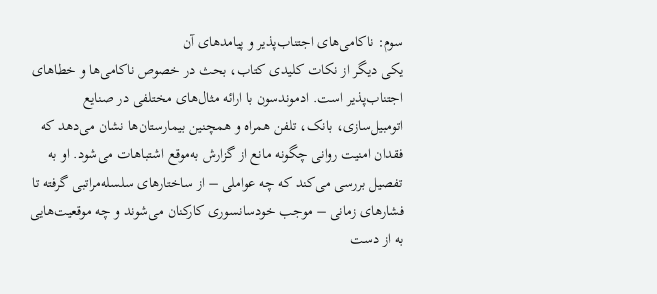سوم: ناکامی‌های اجتناب‌پذیر و پیامدهای آن
یکی دیگر از نکات کلیدی کتاب، بحث در خصوص ناکامی‌ها و خطاهای اجتناب‌پذیر است. ادموندسون با ارائه مثال‌های مختلفی در صنایع اتومبیل‌سازی، بانک، تلفن همراه و همچنین بیمارستان‌ها نشان می‌دهد که فقدان امنیت روانی چگونه مانع از گزارش به‌موقع اشتباهات می‌شود. او به تفصیل بررسی می‌کند که چه عواملی – از ساختارهای سلسله‌مراتبی گرفته تا فشارهای زمانی – موجب خودسانسوری کارکنان می‌شوند و چه موقعیت‌هایی به از دست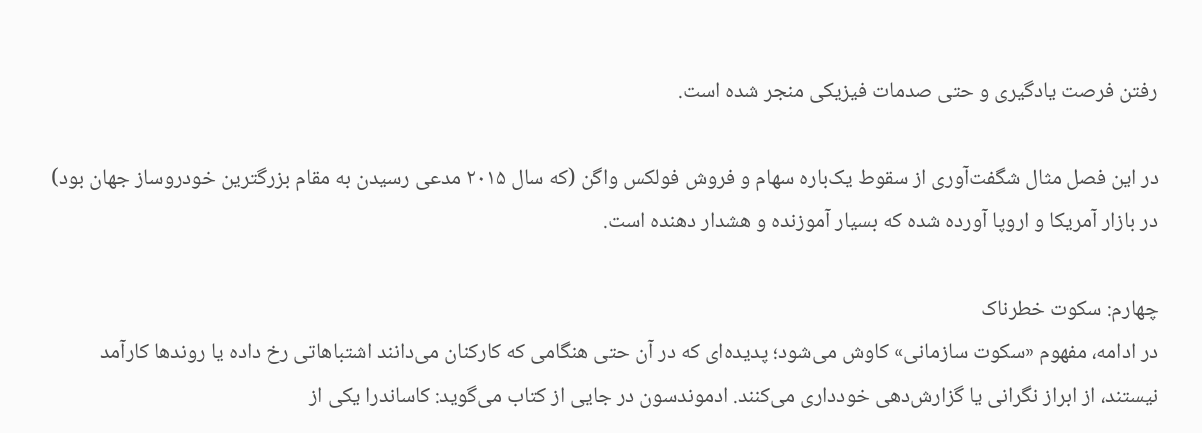رفتن فرصت یادگیری و حتی صدمات فیزیکی منجر شده است.

در این فصل مثال شگفت‌آوری از سقوط یک‌باره سهام و فروش فولکس واگن (که سال ۲۰۱۵ مدعی رسیدن به مقام بزرگترین خودروساز جهان بود) در بازار آمریکا و اروپا آورده شده که بسیار آموزنده و هشدار دهنده است.

چهارم: سکوت خطرناک
در ادامه، مفهوم «سکوت سازمانی» کاوش می‌شود؛ پدیده‌ای که در آن حتی هنگامی که کارکنان می‌دانند اشتباهاتی رخ داده یا روندها کارآمد نیستند، از ابراز نگرانی یا گزارش‌دهی خودداری می‌کنند. ادموندسون در جایی از کتاب می‌گوید: کاساندرا یکی از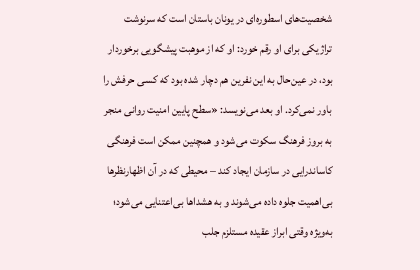شخصیت‌های اسطوره‌ای در یونان باستان است که سرنوشت تراژیکی برای او رقم خورد: او که از موهبت پیشگویی برخوردار بود، در عین‌حال به این نفرین هم دچار شده بود که کسی حرفش را باور نمی‌کرد. او بعد می‌نویسد: «سطح پایین امنیت روانی منجر به بروز فرهنگ سکوت می‌شود و همچنین ممکن است فرهنگی کاساندرایی در سازمان ایجاد کند – محیطی که در آن اظهارنظرها بی‌اهمیت جلوه داده می‌شوند و به هشداها بی‌اعتنایی می‌شود؛ به‌ویژه وقتی ابراز عقیده مستلزم جلب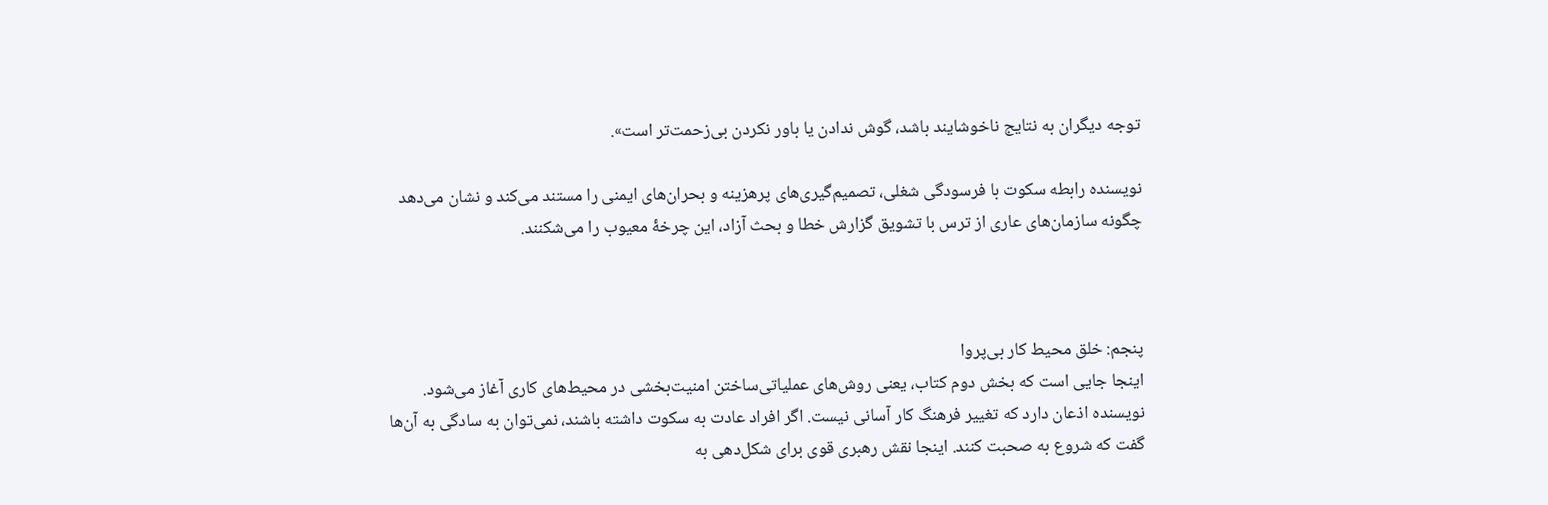توجه دیگران به نتایج ناخوشایند باشد، گوش ندادن یا باور نکردن بی‌زحمت‌تر است».

نویسنده رابطه‌ سکوت با فرسودگی شغلی، تصمیم‌گیری‌های پرهزینه و بحران‌های ایمنی را مستند می‌کند و نشان می‌دهد چگونه سازمان‌های عاری از ترس با تشویق گزارش خطا و بحث آزاد، این چرخۀ معیوب را می‌شکنند.



پنجم: خلق محیط کار بی‌پروا
اینجا جایی است که بخش دوم کتاب، یعنی روش‌های عملیاتی‌ساختن امنیت‌بخشی در محیط‌های کاری آغاز می‌شود. نویسنده اذعان دارد که تغییر فرهنگ کار آسانی نیست. اگر افراد عادت به سکوت داشته باشند، نمی‌توان به سادگی به آن‌ها گفت که شروع به صحبت کنند. اینجا نقش رهبری قوی برای شکل‌دهی به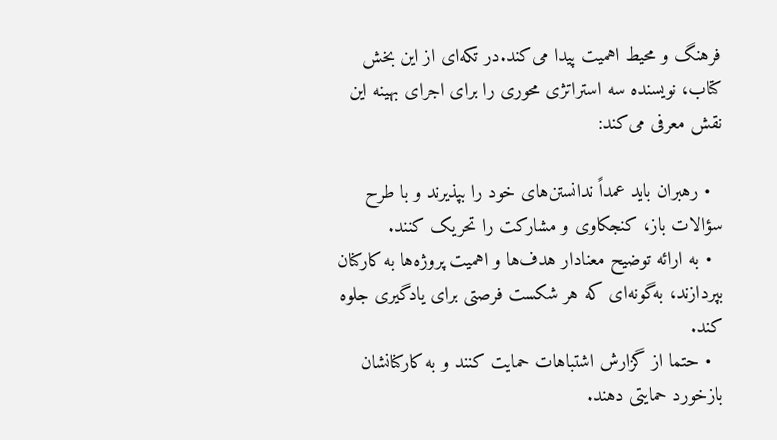فرهنگ و محیط اهمیت پیدا می‌کند.در تکه‌ای از این بخش کتاب، نویسنده سه استراتژی محوری را برای اجرای بهینه این نقش معرفی می‌کند:

  • رهبران باید عمداً ندانستن‌های خود را بپذیرند و با طرح سؤالات باز، کنجکاوی و مشارکت را تحریک کنند.
  • به ارائه توضیح معنادار هدف‌ها و اهمیت پروژه‌ها به کارکنان بپردازند، به‌گونه‌ای که هر شکست فرصتی برای یادگیری جلوه کند.
  • حتما از گزارش اشتباهات حمایت کنند و به کارکنانشان بازخورد حمایتی دهند.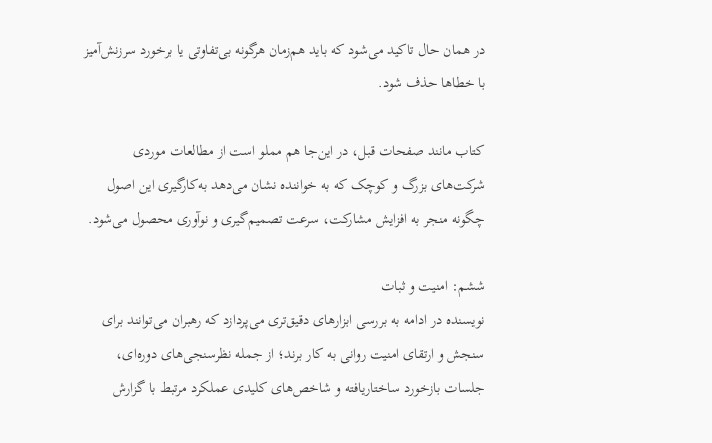در همان حال تاکید می‌شود که باید هم‌زمان هرگونه بی‌تفاوتی یا برخورد سرزنش‌آمیز با خطاها حذف شود.

کتاب مانند صفحات قبل، در این‌جا هم مملو است از مطالعات موردی شرکت‌های بزرگ و کوچک که به خواننده نشان می‌دهد به‌کارگیری این اصول چگونه منجر به افزایش مشارکت، سرعت تصمیم‌گیری و نوآوری محصول می‌شود.

ششم: امنیت و ثبات
نویسنده در ادامه به بررسی ابزارهای دقیق‌تری می‌پردازد که رهبران می‌توانند برای سنجش و ارتقای امنیت روانی به کار برند؛ از جمله نظرسنجی‌های دوره‌ای، جلسات بازخورد ساختاریافته و شاخص‌های کلیدی عملکرد مرتبط با گزارش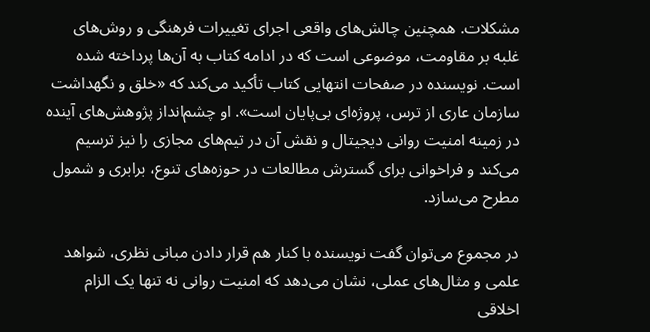مشکلات. همچنین چالش‌های واقعی اجرای تغییرات فرهنگی و روش‌های غلبه بر مقاومت، موضوعی است که در ادامه کتاب به آن‌ها پرداخته شده است. نویسنده در صفحات انتهایی کتاب تأکید می‌کند که «خلق و نگهداشت سازمان عاری از ترس، پروژه‌ای بی‌پایان است». او چشم‌انداز پژوهش‌های آینده در زمینه‌ امنیت روانی دیجیتال و نقش آن در تیم‌های مجازی را نیز ترسیم می‌کند و فراخوانی برای گسترش مطالعات در حوزه‌های تنوع، برابری و شمول مطرح می‌سازد.

در مجموع می‌توان گفت نویسنده با کنار هم قرار دادن مبانی نظری، شواهد علمی و مثال‌های عملی، نشان می‌دهد که امنیت روانی نه تنها یک الزام اخلاقی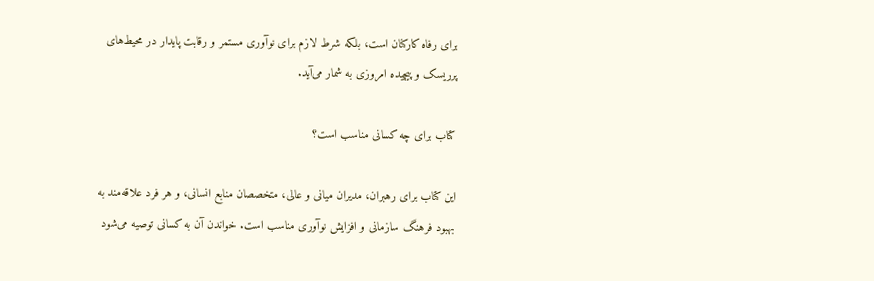برای رفاه کارکنان است، بلکه شرط لازم برای نوآوری مستمر و رقابت پایدار در محیط‌های پرریسک و پیچیده امروزی به شمار می‌آید.

کتاب برای چه کسانی مناسب است؟

این کتاب برای رهبران، مدیران میانی و عالی، متخصصان منابع انسانی، و هر فرد علاقه‌مند به بهبود فرهنگ سازمانی و افزایش نوآوری مناسب است. خواندن آن به کسانی توصیه می‌شود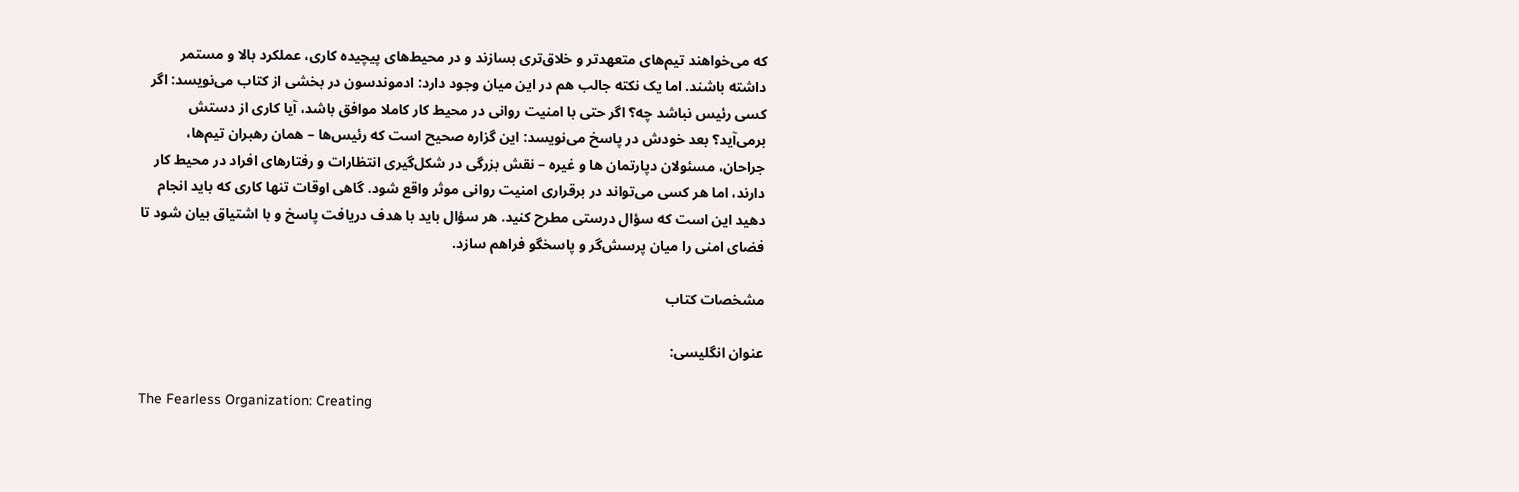که می‌خواهند تیم‌های متعهدتر و خلاق‌تری بسازند و در محیط‌های پیچیده‌ کاری، عملکرد بالا و مستمر داشته باشند. اما یک نکته جالب هم در این میان وجود دارد: ادموندسون در بخشی از کتاب می‌نویسد: اگر کسی رئیس نباشد چه؟ اگر حتی با امنیت روانی در محیط کار کاملا موافق باشد، آیا کاری از دستش برمی‌آید؟ بعد خودش در پاسخ می‌نویسد: این گزاره صحیح است که رئیس‌ها – همان رهبران تیم‌ها، جراحان، مسئولان دپارتمان ها و غیره – نقش بزرگی در شکل‌گیری انتظارات و رفتارهای افراد در محیط کار دارند، اما هر کسی می‌تواند در برقراری امنیت روانی موثر واقع شود. گاهی اوقات تنها کاری که باید انجام دهید این است که سؤال درستی مطرح کنید. هر سؤال باید با هدف دریافت پاسخ و با اشتیاق بیان شود تا فضای امنی را میان پرسش‌گر و پاسخگو فراهم سازد.

مشخصات کتاب

عنوان انگلیسی:

The Fearless Organization: Creating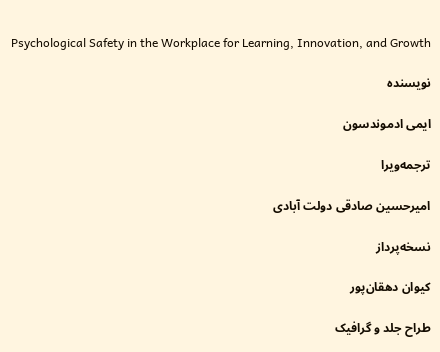Psychological Safety in the Workplace for Learning, Innovation, and Growth

نویسنده

ایمی ادموندسون

ترجمه‌ویرا

امیرحسین صادقی دولت آبادی

نسخه‌پرداز

کیوان دهقان‌پور

طراح جلد و گرافیک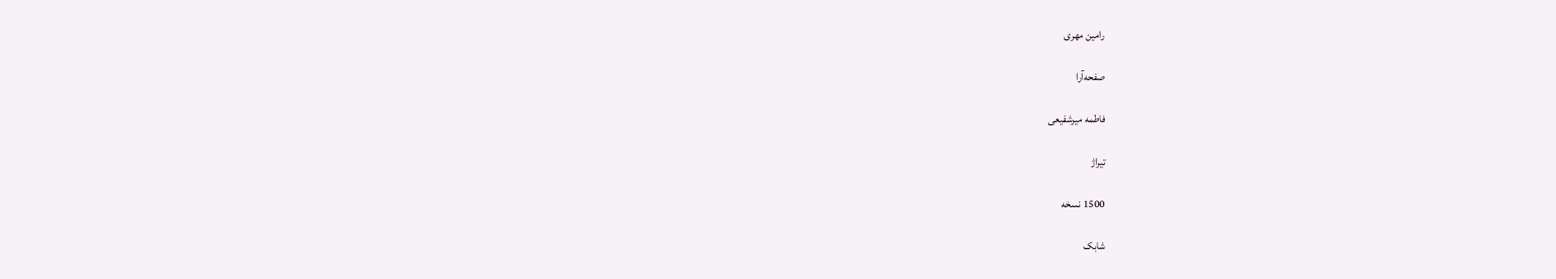رامین مهری

صفحه‌آرا

فاطمه میرشفیعی

تیراژ

1500 نسخه

شابک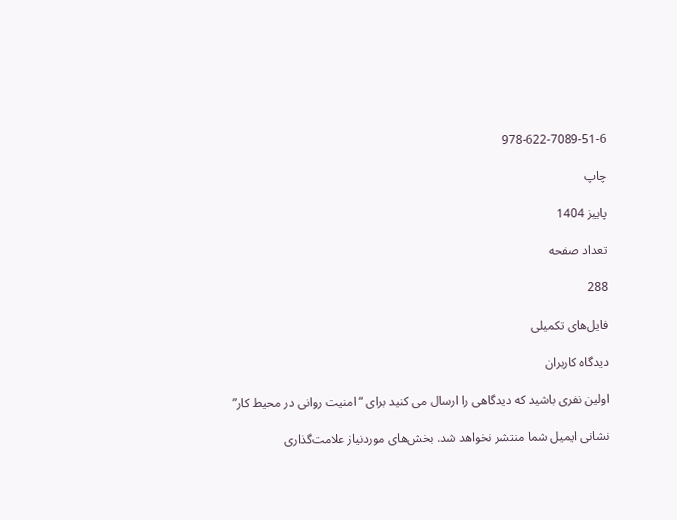978-622-7089-51-6

چاپ

پاییز 1404

تعداد صفحه

288

فایل‌های تکمیلی

دیدگاه کاربران

اولین نفری باشید که دیدگاهی را ارسال می کنید برای “امنیت روانی در محیط کار”

نشانی ایمیل شما منتشر نخواهد شد. بخش‌های موردنیاز علامت‌گذاری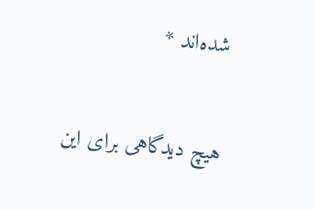شده‌اند *

هیچ دیدگاهی برای این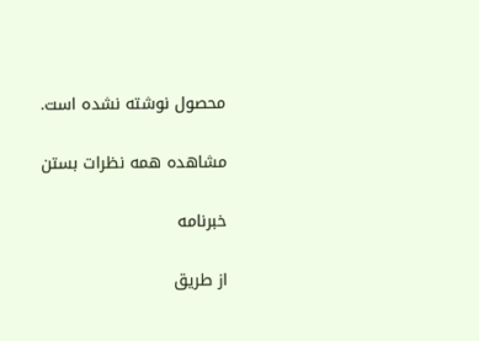محصول نوشته نشده است.

مشاهده همه نظرات بستن

خبرنامه

از طریق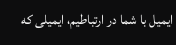ایمیل با شما در ارتباطیم، ایمیلی که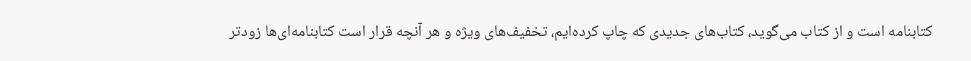کتابنامه است و از کتاب می‌گوید، کتاب‌های جدیدی که چاپ کرده‌ایم، تخفیف‌های ویژه و هر آنچه قرار است کتابنامه‌ای‌ها زودتر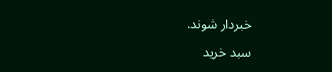خبردار شوند.

سبد خرید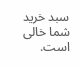سبد خرید شما خالی است.